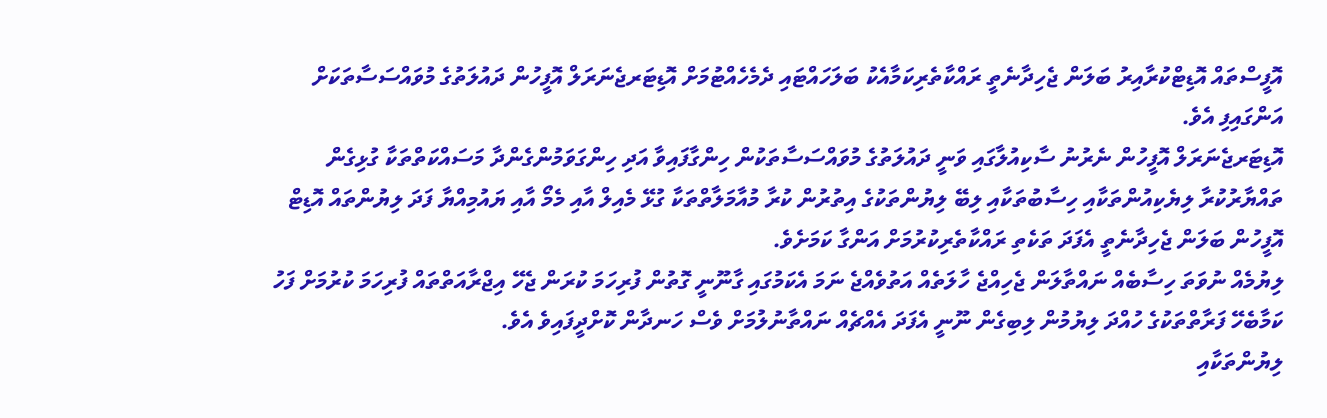އޮފީސްތައް އޮޑިޓްކުރާއިރު ބަލަން ޖެހިދާނެތީ ރައްކާތެރިކަމާއެކު ބަލަހައްޓައި ދެމެހެއްޓުމަށް އޮޑިޓަރޖެނަރަލް އޮފީހުން ދައުލަތުގެ މުވައްސަސާތަކަށް އަންގައިފި އެވެ.
އޮޑިޓަރޖެނަރަލް އޮފީހުން ނެރުނު ސާކިއުލާގައި ވަނީ ދައުލަތުގެ މުވައްސަސާތަކުން ހިންގާފައިވާ އަދި ހިންގަވަމުންގެންދާ މަސައްކަތްތަކާ ގުޅިގެން ތައްޔާރުކުރާ ލިޔެކިއުންތަކާއި ހިސާބުތަކާއި ލިބޭ ލިޔުންތަކުގެ އިތުރުން ކުރާ މުއާމަލާތްތަކާ ގުޅޭ މެއިލް އާއި މެމޯ އާއި ޔައުމިއްޔާ ފަދަ ލިޔުންތައް އޮޑިޓް އޮފީހުން ބަލަން ޖެހިދާނެތީ އެފަދަ ތަކެތި ރައްކާތެރިކުރުމަށް އަންގާ ކަމަށެވެ.
ލިޔުމެއް ނުވަތަ ހިސާބެއް ނައްތާލަން ޖެހިއްޖެ ހާލަތެއް އަތުވެއްޖެ ނަމަ އެކަމުގައި ގާނޫނީ ގޮތުން ފުރިހަމަ ކުރަން ޖެހޭ އިޖްރާއަތްތައް ފުރިހަމަ ކުރުމަށް ފަހު ކަމާބެހޭ ފަރާތްތަކުގެ ހުއްދަ ލިޔުމުން ލިބިގެން ނޫނީ އެފަދަ އެއްޗެއް ނައްތާނުލުމަށް ވެސް ހަނދާން ކޮށްދީފައިވެ އެވެ.
ލިޔުންތަކާއި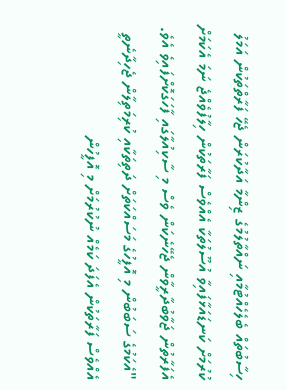ހިސާބުތައް ބެލެހެއްޓުމާއި ނައްތާލުމުގެ ޒިންމާ އަދާކުރަން ޖެހޭ ފަރާތްތަކުން އަމަލު ކުރުމަށް ކަނޑައަޅާފައިވާ އުސޫލުތަކާ އެއްވެސް ފަރާތަކުން ހިލާފުވެއްޖެ ނަމަ އެކަމަށް އެފަރާތުން ޖަވާބުދާރީވާން ޖެހޭނެކަން ވެސް މި ސާކިއުލާގައި ފާހަގަކޮށްފައިވެ އެވެ.
"އެކަމުގެ ސަބަބުން މި އޮފީހުގެ މަސައްކަތަށް ދަތިތަކާއި ކުރިމަތިލާން ޖެހިދާނެތީ އެއްވެސް ފަރާތަކުން އެފަދަ ކަމެއް ނުކުރުމަށް މި އޮފީހުން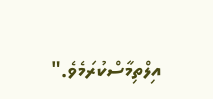އިލްތިމާސްކުރަމެވެ."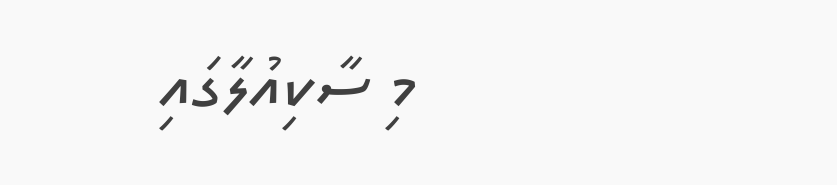މި ސާކިއުލާގައި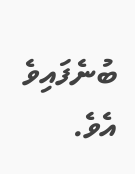ބުނެފައިވެ އެވެ.